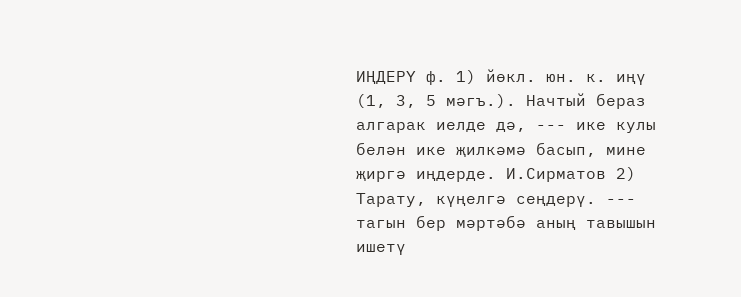ИҢДЕРҮ ф. 1) йөкл. юн. к. иңү (1, 3, 5 мәгъ.). Начтый бераз алгарак иелде дә, --- ике кулы белән ике җилкәмә басып, мине җиргә иңдерде. И.Сирматов 2) Тарату, күңелгә сеңдерү. --- тагын бер мәртәбә аның тавышын ишетү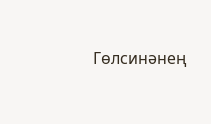Гөлсинәнең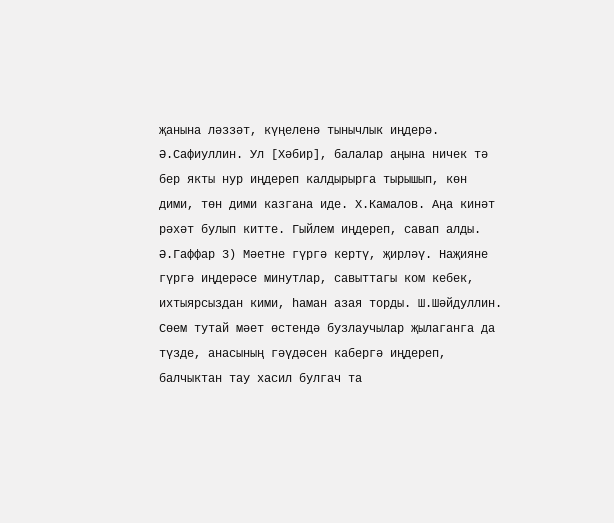җанына ләззәт, күңеленә тынычлык иңдерә. Ә.Сафиуллин. Ул [Хәбир], балалар аңына ничек тә бер якты нур иңдереп калдырырга тырышып, көн дими, төн дими казгана иде. Х.Камалов. Аңа кинәт рәхәт булып китте. Гыйлем иңдереп, савап алды. Ә.Гаффар 3) Мәетне гүргә кертү, җирләү. Наҗияне гүргә иңдерәсе минутлар, савыттагы ком кебек, ихтыярсыздан кими, һаман азая торды. Ш.Шәйдуллин. Сөем тутай мәет өстендә бузлаучылар җылаганга да түзде, анасының гәүдәсен кабергә иңдереп, балчыктан тау хасил булгач та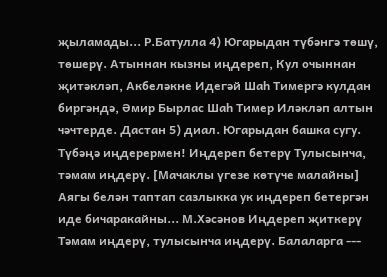җыламады... Р.Батулла 4) Югарыдан түбәнгә төшү, төшерү. Атыннан кызны иңдереп, Кул очыннан җитәкләп, Акбеләкне Идегәй Шаһ Тимергә кулдан биргәндә, Әмир Бырлас Шаһ Тимер Иләкләп алтын чәчтерде. Дастан 5) диал. Югарыдан башка сугу. Түбәңә иңдерермен! Иңдереп бетерү Тулысынча, тәмам иңдерү. [Мачаклы үгезе көтүче малайны] Аягы белән таптап сазлыкка ук иңдереп бетергән иде бичаракайны... М.Хәсәнов Иңдереп җиткерү Тәмам иңдерү, тулысынча иңдерү. Балаларга ---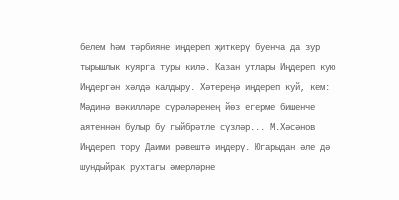белем һәм тәрбияне иңдереп җиткерү буенча да зур тырышлык куярга туры килә. Казан утлары Иңдереп кую Иңдергән хәлдә калдыру. Хәтереңә иңдереп куй, кем: Мәдинә вәкилләре сүрәләренең йөз егерме бишенче аятеннән булыр бу гыйбрәтле сүзләр... М.Хәсәнов Иңдереп тору Даими рәвештә иңдерү. Югарыдан әле дә шундыйрак рухтагы әмерләрне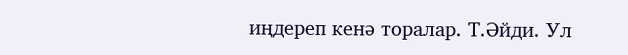иңдереп кенә торалар. Т.Әйди. Ул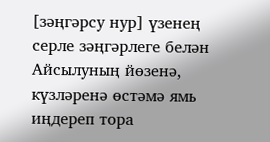[зәңгәрсу нур] үзенең серле зәңгәрлеге белән Айсылуның йөзенә, күзләренә өстәмә ямь иңдереп тора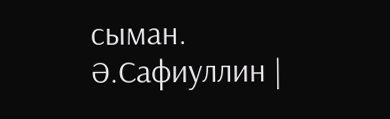сыман. Ә.Сафиуллин |